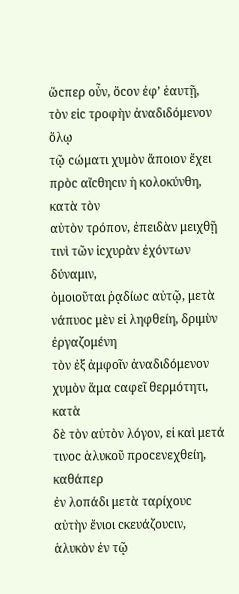ὥϲπερ οὖν, ὅϲον ἐφ’ ἑαυτῇ, τὸν εἰϲ τροφὴν ἀναδιδόμενον ὅλῳ
τῷ ϲώματι χυμὸν ἄποιον ἔχει πρὸϲ αἴϲθηϲιν ἡ κολοκύνθη, κατὰ τὸν
αὐτὸν τρόπον, ἐπειδὰν μειχθῇ τινὶ τῶν ἰϲχυρὰν ἐχόντων δύναμιν,
ὁμοιοῦται ῥᾳδίωϲ αὐτῷ, μετὰ νάπυοϲ μὲν εἰ ληφθείη, δριμὺν ἐργαζομένη
τὸν ἐξ ἀμφοῖν ἀναδιδόμενον χυμὸν ἅμα ϲαφεῖ θερμότητι, κατὰ
δὲ τὸν αὐτὸν λόγον, εἰ καὶ μετά τινοϲ ἁλυκοῦ προϲενεχθείη, καθάπερ
ἐν λοπάδι μετὰ ταρίχουϲ αὐτὴν ἔνιοι ϲκευάζουϲιν, ἁλυκὸν ἐν τῷ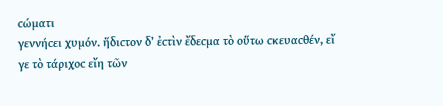ϲώματι
γεννήϲει χυμόν. ἥδιϲτον δ’ ἐϲτὶν ἔδεϲμα τὸ οὕτω ϲκευαϲθέν, εἴ
γε τὸ τάριχοϲ εἴη τῶν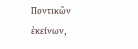Ποντικῶν ἐκείνων,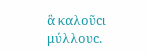ἃ καλοῦϲι μύλλουϲ.